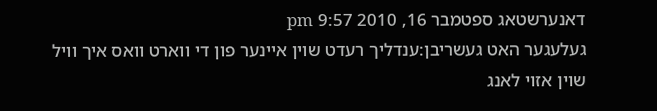דאנערשטאג ספטמבר 16, 2010 9:57 pm
געלעגער האט געשריבן:ענדליך רעדט שוין איינער פון די ווארט וואס איך וויל שוין אזוי לאנג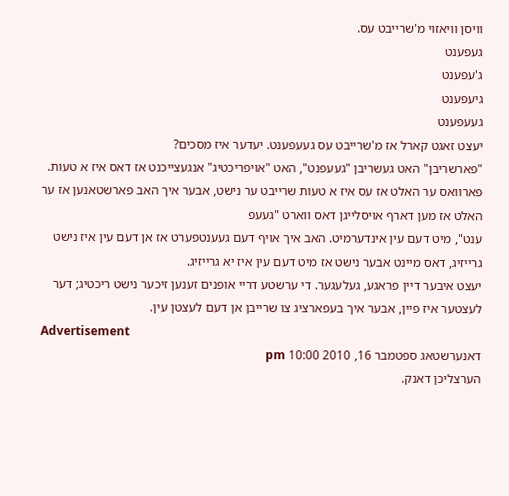וויסן וויאזוי מ'שרייבט עס.
געפענט
ג'עפענט
גיעפענט
געעפענט
יעצט זאגט קארל אז מ'שרייבט עס געעפענט. יעדער איז מסכים?
"פארשריבן" האט געשריבן "געעפנט", האט "אויפריכטיג" אנגעצייכנט אז דאס איז א טעות. פארוואס ער האלט אז עס איז א טעות שרייבט ער נישט, אבער איך האב פארשטאנען אז ער האלט אז מען דארף אויסלייגן דאס ווארט "געעפ
ענט", מיט דעם עין אינדערמיט. האב איך אויף דעם געענטפערט אז אן דעם עין איז נישט גרייזיג, דאס מיינט אבער נישט אז מיט דעם עין איז יא גרייזיג.
יעצט איבער דיין פראגע, געלעגער. די ערשטע דריי אופנים זענען זיכער נישט ריכטיג; דער לעצטער איז פיין, אבער איך בעפארציג צו שרייבן אן דעם לעצטן עין.
Advertisement
דאנערשטאג ספטמבר 16, 2010 10:00 pm
הערצליכן דאנק.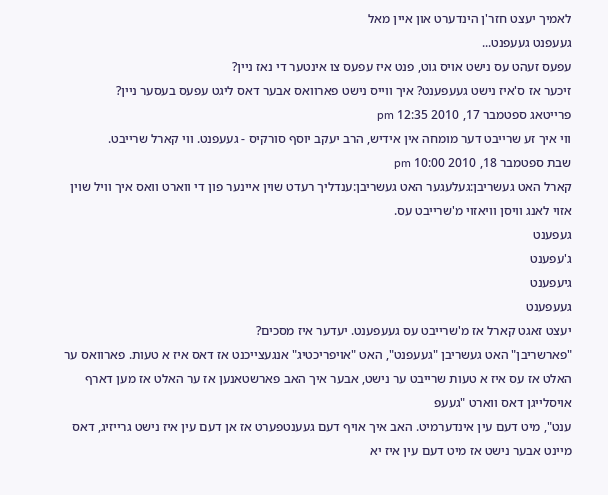לאמיך יעצט חזר'ן הינדערט און איין מאל
געעפנט געעפנט...
עפעס זעהט עס נישט אויס גוט, פנט איז עפעס צו אינטער די נאז ניין?
זיכער אז ס'איז נישט געעפענט? איך ווייס נישט פארוואס אבער דאס ליגט עפעס בעסער ניין?
פרייטאג ספטמבר 17, 2010 12:35 pm
ווי איך זע שרייבט דער מומחה אין אידיש, הרב יעקב יוסף סורקיס - געעפנט. ווי קארל שרייבט.
שבת ספטמבר 18, 2010 10:00 pm
קארל האט געשריבן:געלעגער האט געשריבן:ענדליך רעדט שוין איינער פון די ווארט וואס איך וויל שוין אזוי לאנג וויסן וויאזוי מ'שרייבט עס.
געפענט
ג'עפענט
גיעפענט
געעפענט
יעצט זאגט קארל אז מ'שרייבט עס געעפענט. יעדער איז מסכים?
"פארשריבן" האט געשריבן "געעפנט", האט "אויפריכטיג" אנגעצייכנט אז דאס איז א טעות. פארוואס ער האלט אז עס איז א טעות שרייבט ער נישט, אבער איך האב פארשטאנען אז ער האלט אז מען דארף אויסלייגן דאס ווארט "געעפ
ענט", מיט דעם עין אינדערמיט. האב איך אויף דעם געענטפערט אז אן דעם עין איז נישט גרייזיג, דאס מיינט אבער נישט אז מיט דעם עין איז יא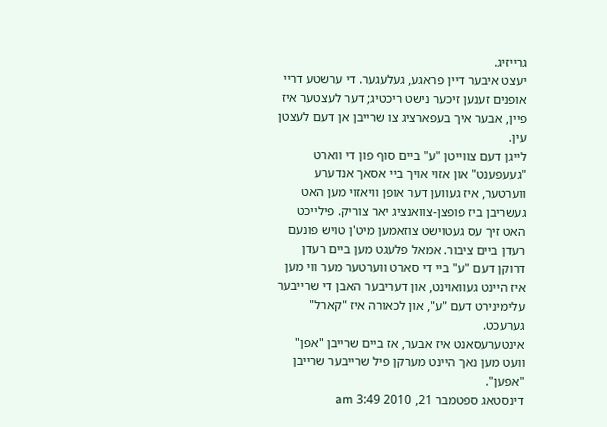גרייזיג.
יעצט איבער דיין פראגע, געלעגער. די ערשטע דריי אופנים זענען זיכער נישט ריכטיג; דער לעצטער איז פיין, אבער איך בעפארציג צו שרייבן אן דעם לעצטן עין.
לייגן דעם צווייטן "ע" ביים סוף פון די ווארט "געעפענט" און אזוי אויך ביי אסאך אנדערע ווערטער, איז געווען דער אופן וויאזוי מען האט געשריבן ביז פופצן-צוואנציג יאר צוריק. פילייכט האט זיך עס געטוישט צוזאמען מיט'ן טויש פונעם רעדן ביים ציבור. אמאל פלעגט מען ביים רעדן דרוקן דעם "ע" ביי די סארט ווערטער מער ווי מען איז היינט געוואוינט, און דעריבער האבן די שרייבער עלימינירט דעם "ע", און לכאורה איז "קארל" גערעכט.
אינטערעסאנט איז אבער, אז ביים שרייבן "אפן" וועט מען נאך היינט מערקן פיל שרייבער שרייבן "אפען".
דינסטאג ספטמבר 21, 2010 3:49 am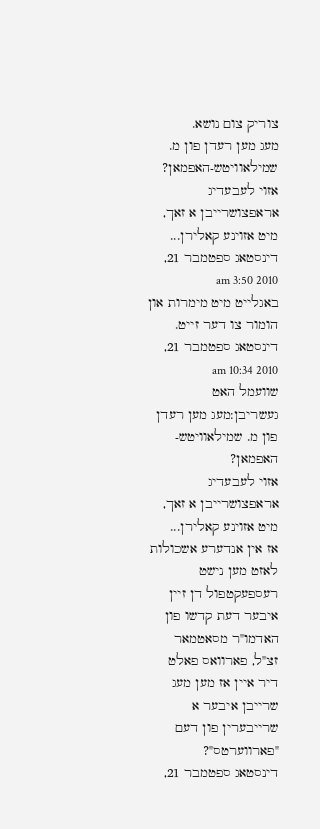צוריק צום נושא.
מעג מען רעדן פון מ. שמילאוויטש-האפמאן?
אזוי לעבעדיג אראפצושרייבן א זאך, מיט אזוינע קאלירן...
דינסטאג ספטמבר 21, 2010 3:50 am
באגלייט מיט מימרות און הומור צו דער זייט.
דינסטאג ספטמבר 21, 2010 10:34 am
שוועמל האט געשריבן:מעג מען רעדן פון מ. שמילאוויטש-האפמאן?
אזוי לעבעדיג אראפצושרייבן א זאך, מיט אזוינע קאלירן...
אז אין אנדערע אשכולות לאזט מען נישט רעספעקטפול דן זיין איבער דעת קדשו פון האדמו"ר מסאטמאר זצ"ל, פארוואס פאלט דיר איין אז מען מעג שרייבן איבער א שרייבערין פון דעם "פארווערטס"?
דינסטאג ספטמבר 21,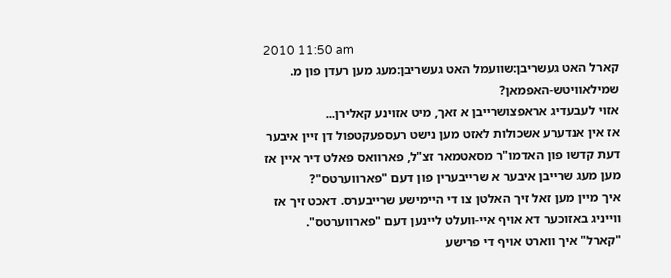2010 11:50 am
קארל האט געשריבן:שוועמל האט געשריבן:מעג מען רעדן פון מ. שמילאוויטש-האפמאן?
אזוי לעבעדיג אראפצושרייבן א זאך, מיט אזוינע קאלירן...
אז אין אנדערע אשכולות לאזט מען נישט רעספעקטפול דן זיין איבער דעת קדשו פון האדמו"ר מסאטמאר זצ"ל, פארוואס פאלט דיר איין אז מען מעג שרייבן איבער א שרייבערין פון דעם "פארווערטס"?
איך מיין מען זאל זיך האלטן צו די היימישע שרייבערס. דאכט זיך אז ווייניג באזוכער דא אויף איי-וועלט ליינען דעם "פארווערטס".
"קארל" איך ווארט אויף די פרישע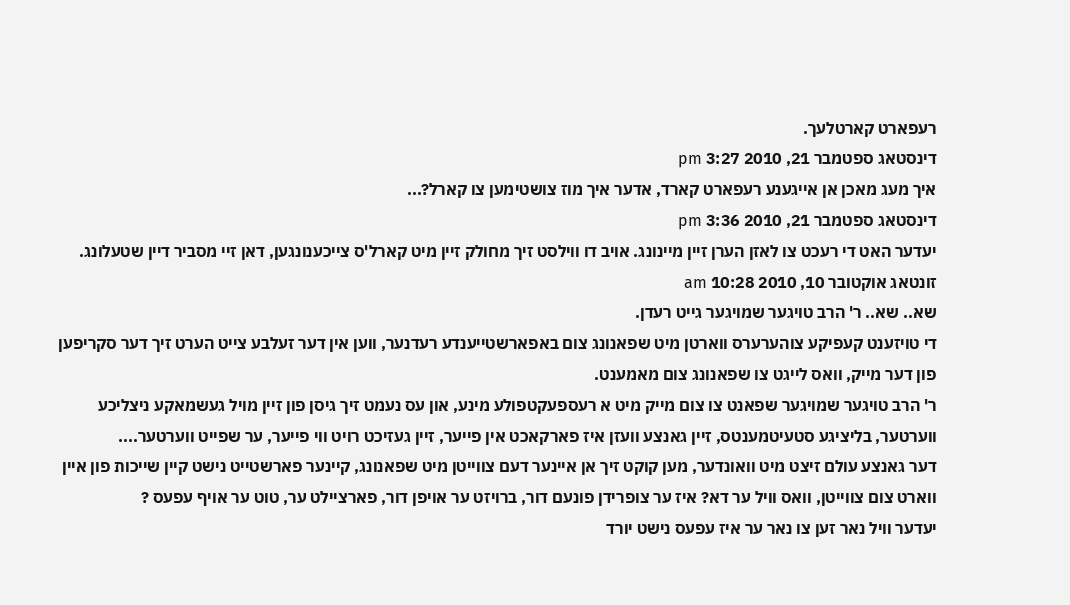רעפארט קארטלעך.
דינסטאג ספטמבר 21, 2010 3:27 pm
איך מעג מאכן אן אייגענע רעפארט קארד, אדער איך מוז צושטימען צו קארל?...
דינסטאג ספטמבר 21, 2010 3:36 pm
יעדער האט די רעכט צו לאזן הערן זיין מיינונג. אויב דו ווילסט זיך מחולק זיין מיט קארל'ס צייכענונגען, דאן זיי מסביר דיין שטעלונג.
זונטאג אוקטובר 10, 2010 10:28 am
שא.. שא.. ר' הרב טויגער שמויגער גייט רעדן.
די טויזענט קעפיקע צוהערערס ווארטן מיט שפאנונג צום באפארשטייענדע רעדנער, ווען אין דער זעלבע צייט הערט זיך דער סקריפען פון דער מייק, וואס לייגט צו שפאנונג צום מאמענט.
ר' הרב טויגער שמויגער שפאנט צו צום מייק מיט א רעספעקטפולע מינע, און עס נעמט זיך גיסן פון זיין מויל געשמאקע ניצליכע ווערטער, בליציגע סטעיטמענטס, זיין גאנצע וועזן איז פארקאכט אין פייער, זיין געזיכט רויט ווי פייער, ער שפייט ווערטער....
דער גאנצע עולם זיצט מיט וואונדער, מען קוקט זיך אן איינער דעם צווייטן מיט שפאנונג, קיינער פארשטייט נישט קיין שייכות פון איין ווארט צום צווייטן, וואס וויל ער דא? איז ער צופרידן פונעם דור, ברויזט ער אויפן דור, פארציילט ער, טוט ער אויף עפעס ?
יעדער וויל נאר זען צו נאר ער איז עפעס נישט יורד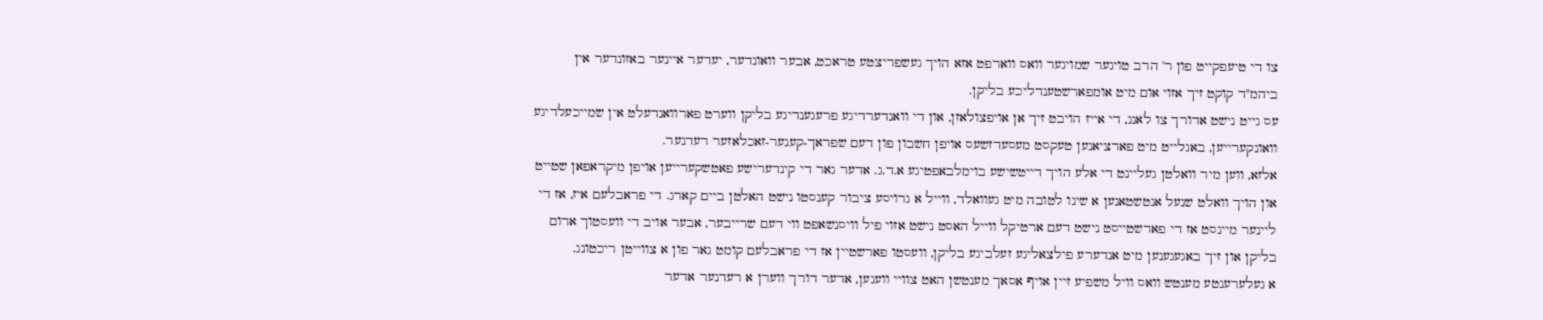צו די טיעפקייט פון ר' הרב טויגער שמויגער וואס ווארפט אזא הויך געשפריצטע טראכט, אבער וואונדער, יעדער איינער באזונדער אין ביהמ"ד קוקט זיך אזוי אום מיט אומפארשטענדליכע בליקן.
עס גייט נישט אדורך צו לאנג, די אייז הויבט זיך אן אויפצולאזן, און די וואנדערדיגע פרעגענדיגע בליקן ווערט פארוואנדעלט אין שמייכעלדיגע וואונקערייען, באגלייט מיט פארציאנען טעקסט מעסעדזשעס אויפן חשבון פון דעם שפראך-קענער-זאכלאזער רעדנער.
אלזא, ווען מיר וואלטן געליינט די אלע הויך דייטשישע בוימלבאפטיגע א.ד.ג. אדער גאר די קינדערישע פאטשקערייען אויפן מיקראפאן שטייט און הויך וואלט שנעל אנטשטאנען א שינו לטובה מיט געוואלד, ווייל א גרויסע ציבור קענסטו נישט האלטן ביים קארג. די פראבלעם איז, אז די ליינער מיינסט אז די פארשטייסט נישט דעם ארטיקל ווייל האסט נישט אזוי פיל וויסנשאפט ווי דעם שרייבער, אבער אויב די וועסטוך ארום בליקן און זיך באגעגענען מיט אנדערע פילצאליגע זעלביגע בליקן, וועסטו פארשטיין אז די פראבלעם קומט גאר פון א צווייטן ריכטונג.
א געלערענטע מענטש וואס וויל משפיע זיין אויף אסאך מענטשן האט צוויי וועגען, אדער דורך ווערן א רעדנער אדער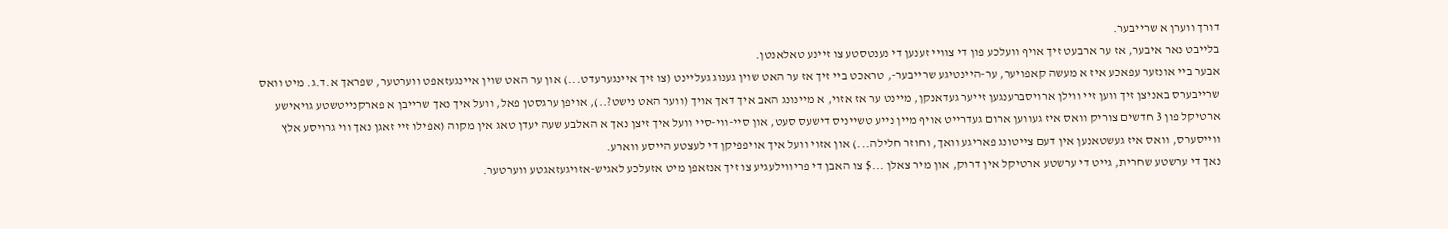דורך ווערן א שרייבער.
בלייבט נאר איבער, אז ער ארבעט זיך אויף וועלכע פון די צוויי זענען די נענטסטע צו זיינע טאלאנטן.
אבער ביי אונזער עפאכע איז א מעשה קאפויער, ער-היינטיגע שרייבער-, טראכט ביי זיך אז ער האט שוין גענוג געליינט (צו זיך איינגערעדט...) און ער האט שוין איינגעזאפט ווערטער, שפראך א.ד.ג. מיט וואס שרייבערס באניצן זיך ווען זיי ווילן ארויסברענגען זייער געדאנקן, מיינט ער אז אזוי, א מיינונג האב איך דאך אויך (ווער האט נישט?..), אויפן ערגסטן פאל, וועל איך נאך שרייבן א פארקנייטשטע גויאישע ארטיקל פון 3 חדשים צוריק וואס איז געווען ארום געדרייט אויף מיין נייע טשייניס דישעס סעט, און סיי-ווי-סיי וועל איך זיצן נאך א האלבע שעה יעדן טאג אין מקוה (אפילו זיי זאגן נאך ווי גרויסע אלץ ווייסערס, וואס איז געשטאנען אין דעם צייטונג פאריגע וואך, וחוזר חלילה...) און אזוי וועל איך אויפפיקן די לעצטע הייסע ווארע.
נאך די ערשטע שחרית, גייט די ערשטע ארטיקל אין דרוק, און מיר צאלן ...$ צו האבן די פריווילעגיע צו זיך אנזאפן מיט אזעלכע לאגיש-אזויגעזאגטע ווערטער.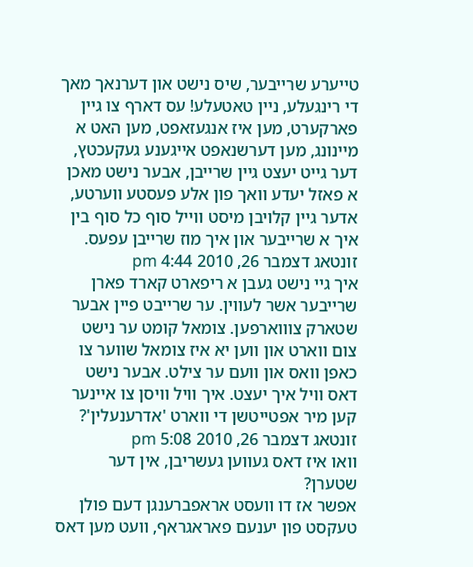טייערע שרייבער, שיס נישט און דערנאך מאך די רינגעלע, ניין טאטעלע! עס דארף צו גיין פארקערט, מען איז אנגעזאפט, מען האט א מיינונג, מען דערשנאפט אייגענע געקעכטץ, דער גייט יעצט גיין שרייבן, אבער נישט מאכן א פאזל יעדע וואך פון אלע פעסטע ווערטע, אדער גיין קלויבן מיסט ווייל סוף כל סוף בין איך א שרייבער און איך מוז שרייבן עפעס.
זונטאג דצמבר 26, 2010 4:44 pm
איך גיי נישט געבן א ריפארט קארד פארן שרייבער אשר לעווין. ער שרייבט פיין אבער שטארק צוווארפען. צומאל קומט ער נישט צום ווארט און ווען יא איז צומאל שווער צו כאפן וואס און וועם ער צילט. אבער נישט דאס וויל איך יעצט. איך וויל וויסן צו איינער קען מיר אפטייטשן די ווארט 'אדרענעלין'?
זונטאג דצמבר 26, 2010 5:08 pm
וואו איז דאס געווען געשריבן, אין דער שטערן?
אפשר אז דו וועסט אראפברענגן דעם פולן טעקסט פון יענעם פאראגראף, וועט מען דאס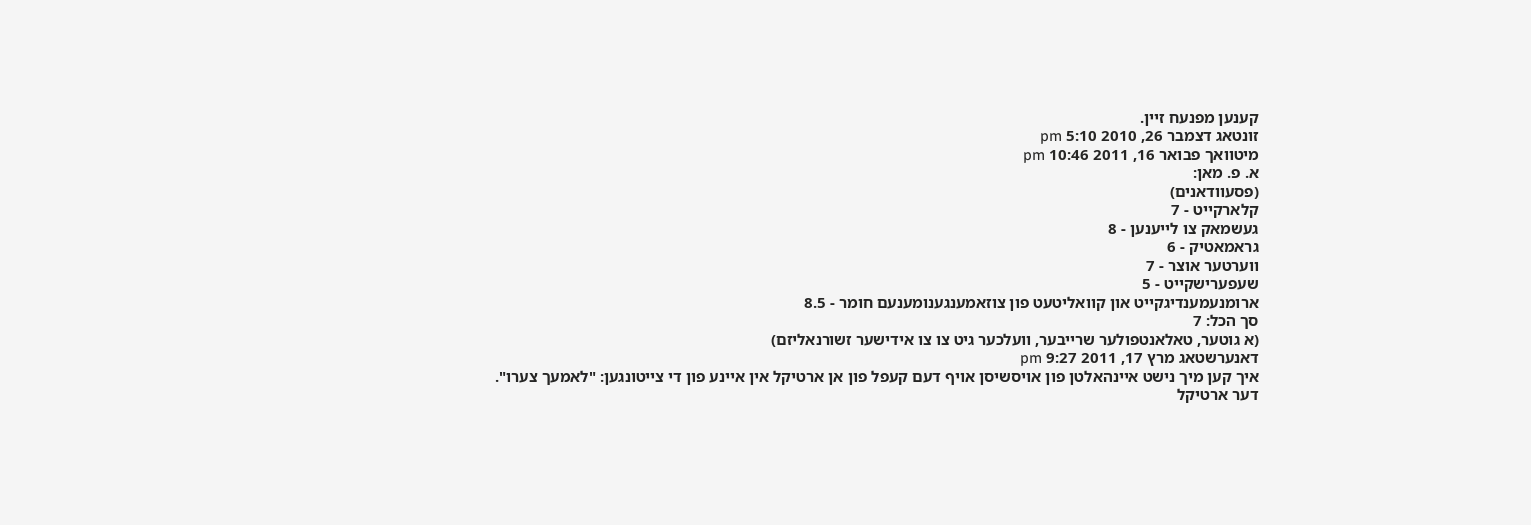קענען מפנעח זיין.
זונטאג דצמבר 26, 2010 5:10 pm
מיטוואך פבואר 16, 2011 10:46 pm
א. פ. מאן:
(פסעוודאנים)
קלארקייט - 7
געשמאק צו לייענען - 8
גראמאטיק - 6
ווערטער אוצר - 7
שעפערישקייט - 5
ארומנעמענדיגקייט און קוואליטעט פון צוזאמענגענומענעם חומר - 8.5
סך הכל: 7
(א גוטער, טאלאנטפולער שרייבער, וועלכער גיט צו צו אידישער זשורנאליזם)
דאנערשטאג מרץ 17, 2011 9:27 pm
איך קען מיך נישט איינהאלטן פון אויסשיסן אויף דעם קעפל פון אן ארטיקל אין איינע פון די צייטונגען: "לאמעך צערו".
דער ארטיקל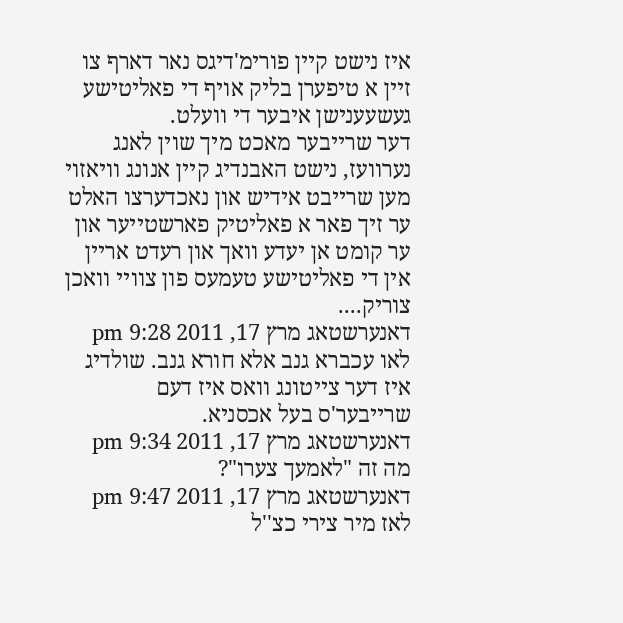איז נישט קיין פורימ'דיגס נאר דארף צו זיין א טיפערן בליק אויף די פאליטישע געשעענישן איבער די וועלט.
דער שרייבער מאכט מיך שוין לאנג נערוועז, נישט האבנדיג קיין אנונג וויאזוי מען שרייבט אידיש און נאכדערצו האלט ער זיך פאר א פאליטיק פארשטייער און ער קומט אן יעדע וואך און רעדט אריין אין די פאליטישע טעמעס פון צוויי וואכן צוריק....
דאנערשטאג מרץ 17, 2011 9:28 pm
לאו עכברא גנב אלא חורא גנב. שולדיג איז דער צייטונג וואס איז דעם שרייבער'ס בעל אכסניא.
דאנערשטאג מרץ 17, 2011 9:34 pm
מה זה "לאמעך צערו"?
דאנערשטאג מרץ 17, 2011 9:47 pm
לאז מיר צירי כצ''ל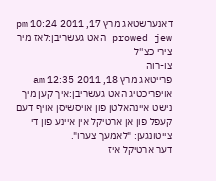דאנערשטאג מרץ 17, 2011 10:24 pm
prowed jew האט געשריבן:לאז מיר צירי כצ''ל
צו-רוה
פרייטאג מרץ 18, 2011 12:35 am
אויפריכטיג האט געשריבן:איך קען מיך נישט איינהאלטן פון אויסשיסן אויף דעם קעפל פון אן ארטיקל אין איינע פון די צייטונגען: "לאמעך צערו".
דער ארטיקל איז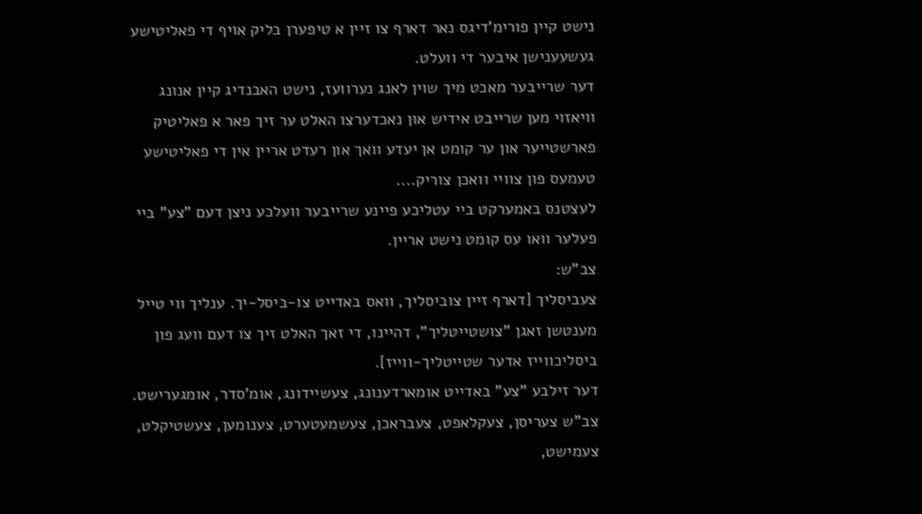נישט קיין פורימ'דיגס נאר דארף צו זיין א טיפערן בליק אויף די פאליטישע געשעענישן איבער די וועלט.
דער שרייבער מאכט מיך שוין לאנג נערוועז, נישט האבנדיג קיין אנונג וויאזוי מען שרייבט אידיש און נאכדערצו האלט ער זיך פאר א פאליטיק פארשטייער און ער קומט אן יעדע וואך און רעדט אריין אין די פאליטישע טעמעס פון צוויי וואכן צוריק....
לעצטנס באמערקט ביי עטליכע פיינע שרייבער וועלכע ניצן דעם "צע" ביי פעלער וואו עס קומט נישט אריין.
צב"ש:
צעביסליך [דארף זיין צוביסליך, וואס באדייט צו-ביסל-יך. ענליך ווי טייל מענטשן זאגן "צושטייטליך", דהיינו, די זאך האלט זיך צו דעם וועג פון ביסליכווייז אדער שטייטליך-ווייז].
דער זילבע "צע" באדייט אומארדענונג, צעשיידונג, אומ'סדר, אומגערישט. צב"ש צעריסן, צעקלאפט, צעבראכן, צעשמעטערט, צענומען, צעשטיקלט, צעמישט,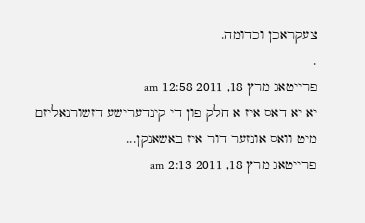צעקראכן וכדומה.
.
פרייטאג מרץ 18, 2011 12:58 am
יא יא דאס איז א חלק פון די קינדערישע דזשורנאליזם מיט וואס אונזער דור איז באשאנקן...
פרייטאג מרץ 18, 2011 2:13 am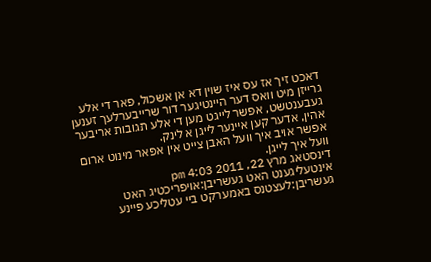דאכט זיך אז עס איז שוין דא אן אשכול, פאר די אלע גרייזן מיט וואס דער היינטיגער דור שרייבערלעך זענען געבענטשט, אפשר לייגט מען די אלע תגובות אריבער אהין, אדער קען איינער לייגן א לינק.
אפשר אויב איך וועל האבן צייט אין אפאר מינוט ארום וועל איך לייגן.
דינסטאג מרץ 22, 2011 4:03 pm
אינטעליגענט האט געשריבן:אויפריכטיג האט געשריבן:לעצטנס באמערקט ביי עטליכע פיינע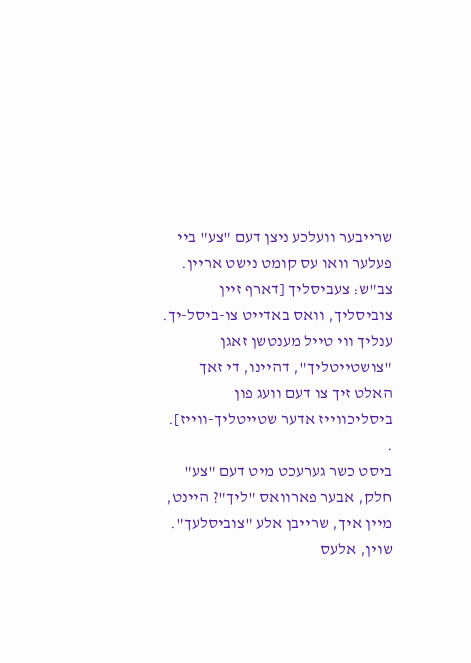שרייבער וועלכע ניצן דעם "צע" ביי פעלער וואו עס קומט נישט אריין.
צב"ש: צעביסליך [דארף זיין צוביסליך, וואס באדייט צו-ביסל-יך. ענליך ווי טייל מענטשן זאגן "צושטייטליך", דהיינו, די זאך האלט זיך צו דעם וועג פון ביסליכווייז אדער שטייטליך-ווייז].
.
ביסט כשר גערעכט מיט דעם "צע" חלק, אבער פארוואס "ליך"? היינט, מיין איך, שרייבן אלע "צוביסלעך".
שוין, אלעס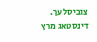צוביסלעך.
דינסטאג מרץ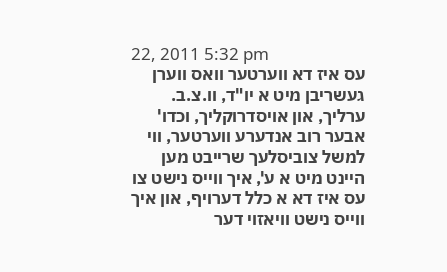22, 2011 5:32 pm
עס איז דא ווערטער וואס ווערן געשריבן מיט א יו"ד, וו.צ.ב. ערליך, און אויסדרוקליך, וכדו'
אבער רוב אנדערע ווערטער, ווי למשל צוביסלעך שרייבט מען היינט מיט א ע', איך ווייס נישט צו עס איז דא א כלל דערויף, און איך ווייס נישט וויאזוי דער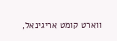ווארט קומט אריגינאל,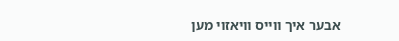אבער איך ווייס וויאזוי מען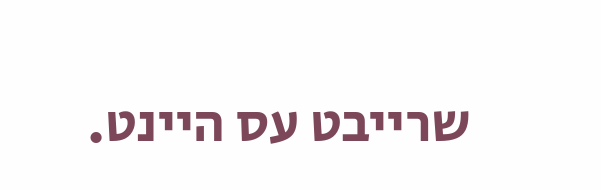שרייבט עס היינט.